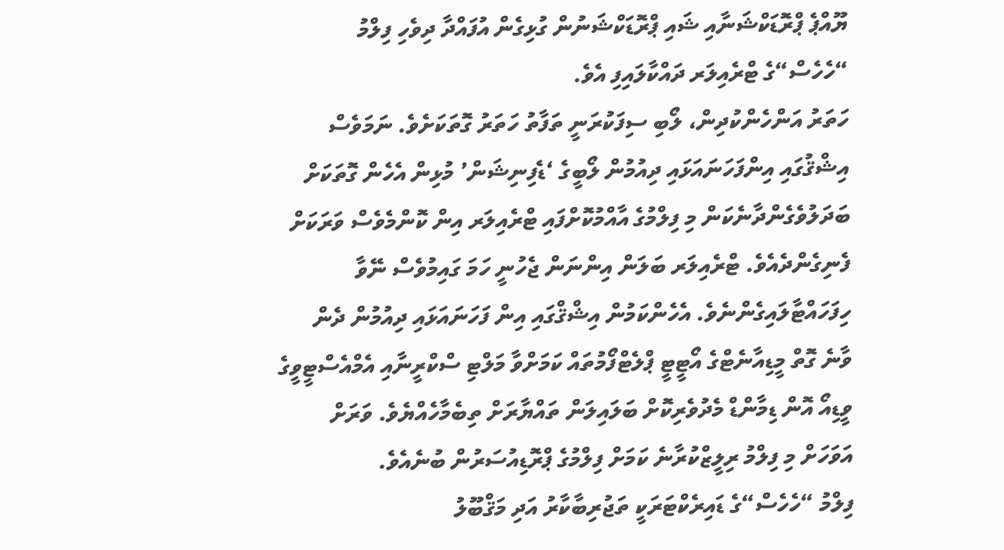ޔޫއްޕެ ޕްރޮޑަކްޝަނާއި ޝައި ޕްރޮޑަކްޝަނުން ގުޅިގެން އުފައްދާ ދިވެހި ފިލްމު “ހެހެސް“ގެ ޓްރެއިލަރ ދައްކާލައިފި އެވެ.
ހަތަރު އަންހެންކުދިން، ލޯބި ސިފަކުރަނީ ތަފާތު ހަތަރު ގޮތަކަށެވެ. ނަމަވެސް އިޝްޤުގައި އިންފަހަނައަޅައި ދިއުމުން ލޯބީގެ ‘ޑެފިނިޝަން’ މުޅިން އެހެން ގޮތަކަށް ބަދަލުވެގެންދާނެކަން މި ފިލްމުގެ އާއްމުކޮށްފައި ޓްރެއިލަރ އިން ކޮންމެވެސް ވަރަކަށް ފެނިގެންދެއެވެ. ޓްރެއިލަރ ބަލަން އިންނަން ޖެހުނީ ހަމަ ގައިމުވެސް ނޭވާ ހިފަހައްޓާލައިގެންނެވެ. އެހެންކަމުން އިޝްޤްގައި އިން ފަހަނައަޅައި ދިއުމުން ދެން ވާނެ ގޮތް މީޑިއާނެޓްގެ އޯޓީޓީ ޕްލެޓްފޯމުތައް ކަމަށްވާ މަލްޓި ސްކްރީނާއި އެމްއެސްޓީވީގެ ވީޑިއޯ އޮން ޑިމާންޑް މެދުވެރިކޮށް ބަލައިލަން ތައްޔާރަށް ތިބެމާހެއްޔެވެ. ވަރަށް އަވަހަށް މި ފިލްމު ރިލީޒްކުރާނެ ކަމަށް ފިލްމުގެ ޕްރޮޑިއުސަރުން ބުނެއެވެ.
ފިލްމު “ހެހެސް“ގެ ޑައިރެކްޓަރަކީ ތަޖުރިބާކާރު އަދި މަޤްބޫލު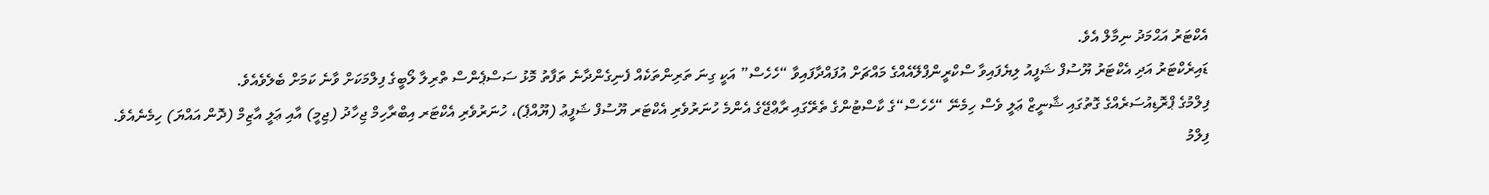އެކްޓަރު އަޙްމަދު ނިމާލް އެވެ.
ޑައިރެކްޓަރު އަދި އެކްޓަރު ޔޫސުފް ޝަފީއު ލިޔެފައިވާ ސްކްރީންޕްލޭއެއްގެ މައްޗަށް އުފައްދާފައިވާ “ހެހެސް” އަކީ ގިނަ ތަރިންތަކެއް ފެނިގެންދާނެ ތަފާތު މޮޅު ސަސްޕެންސް ތްރިލާ ލޯބީގެ ފިލްމަކަށް ވާނެ ކަމަށް ބެލެވެއެވެ.
ފިލްމުގެ ޕްރޮޑިއުސަރެއްގެ ގޮތުގައި ޝާނީޒް ޢަލީ ވެސް ހިމެނޭ “ހެހެސް“ގެ ކާސްޓުންގެ ތެރޭގައި ރާޢްޖޭގެ އެންމެ ހުނަރުވެރި އެކްޓަރ ޔޫސުފް ޝަފީޢު (ޔޫއްޕެ)، ހުނަރުވެރި އެކްޓަރ އިބްރާހިމް ޖިހާދު (ޖިމީ) އާއި ޢަލީ އާޒިމް (ދޮން އައްޔަ) ހިމެނެއެވެ.
ފިލްމު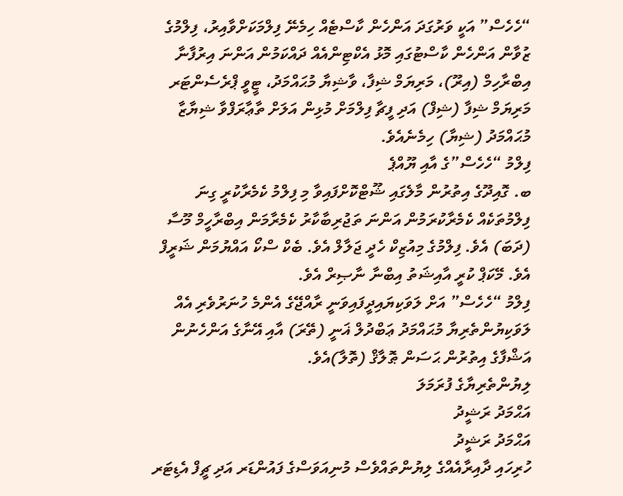“ހެހެސް” އަކީ ވަރުގަދަ އަންހެން ކާސްޓެއް ހިމެނޭ ފިލްމަކަށްވާއިރު، ފިލްމުގެ ޒުވާން އަންހެން ކާސްޓުގައި މޮޅު އެކްޓިންއެއް ދައްކަމުން އަންނަ އިރުފާނާ އިބްރާހިމް (އިރޫ)، މަރިޔަމް ޝިފާ، ވާޝިޔާ މުޙައްމަދު، ޓީވީ ޕްރެސެންޓަރ މަރިޔަމް ޝިފާ (ޝިފް) އަދި ފީޗާ ފިލްމަށް މުޅިން އަލަށް ތާޢާރަފްވާ ޝިޔާޒާ މުޙައްމަދު (ޝިޔާ) ހިމެނެއެވެ.
ފިލްމު “ހެހެސް”ގެ އާއި ޔޫއްޕެ
ބ. ގޮއިދޫގެ އިތުރުން މާލެގައި ޝޫޓްކޮށްފައިވާ މި ފިލްމު ކެމެރާކުރީ ގިނަ ފިލްމުތަކެއް ކެމެރާކުރަމުން އަންނަ ތަޖުރިބާކާރު ކެމެރާމަން އިބްރާހީމް މޫސާ (ދަބަ) އެވެ. ފިލްމުގެ މިއުޒިކް ހެދީ ޖަލާލް އެވެ. ބެކް ސްކޯ އައްޔުމަން ޝަރީފް އެވެ. މޭކަޕް ކުރީ އާއިޝަތު އިބްނާ ނާޞިރް އެވެ.
ފިލްމު “ހެހެސް” އަށް ލަވަކިޔައިދީފައިވަނީ ރާއްޖޭގެ އެންމެ ހުނަރުވެރި އެއް ލަވަކިޔުންތެރިޔާ މުޙައްމަދު ޢަބްދުލް ޣަނީ (ތޭރަ) އާއި އޭނާގެ އަންހެނުން އަޝްފާގެ އިތުރުން ޙަސަން ޠޮލާޤް (ތޮލާ)އެވެ.
ލިޔުންތެރިޔާގެ ފުރަމަލަ
އަޙްމަދު ރަޝީދު
އަޙްމަދު ރަޝީދު
ހުރިހައި ދާއިރާއެއްގެ ލިޔުންތައްވެސް މުނިއަވަސްގެ ފައުންޑަރ އަދި ޗީފް އެޑިޓަރ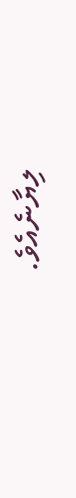ލިޔާނެއެވެ.